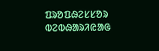ᱯᱨᱚᱯᱷᱮᱥᱥᱚᱨ ᱵᱮᱵᱷᱟᱨᱤᱭᱟᱜ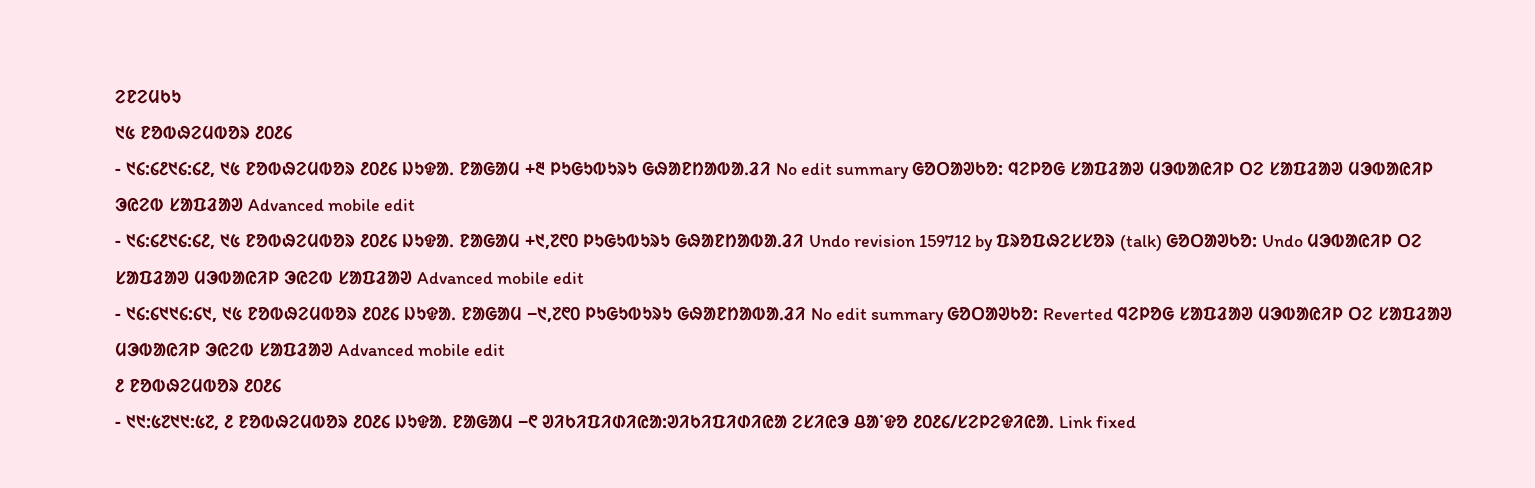ᱮᱱᱮᱢᱠᱩ
᱑᱕ ᱱᱚᱵᱷᱮᱢᱵᱚᱨ ᱒᱐᱒᱔
- ᱑᱔:᱔᱒᱑᱔:᱔᱒, ᱑᱕ ᱱᱚᱵᱷᱮᱢᱵᱚᱨ ᱒᱐᱒᱔ ᱡᱩᱫᱟᱹ ᱱᱟᱜᱟᱢ +᱓ ᱞᱩᱜᱩᱵᱩᱨᱩ ᱜᱷᱟᱱᱴᱟᱵᱟᱹᱲᱤ No edit summary ᱜᱚᱛᱟᱣᱠᱚ: ᱧᱮᱞᱚᱜ ᱥᱟᱯᱲᱟᱣ ᱢᱳᱵᱟᱭᱤᱞ ᱛᱮ ᱥᱟᱯᱲᱟᱣ ᱢᱳᱵᱟᱭᱤᱞ ᱳᱭᱮᱵ ᱥᱟᱯᱲᱟᱣ Advanced mobile edit
- ᱑᱔:᱔᱒᱑᱔:᱔᱒, ᱑᱕ ᱱᱚᱵᱷᱮᱢᱵᱚᱨ ᱒᱐᱒᱔ ᱡᱩᱫᱟᱹ ᱱᱟᱜᱟᱢ +᱑,᱗᱖᱐ ᱞᱩᱜᱩᱵᱩᱨᱩ ᱜᱷᱟᱱᱴᱟᱵᱟᱹᱲᱤ Undo revision 159712 by ᱯᱨᱚᱯᱷᱮᱥᱥᱚᱨ (talk) ᱜᱚᱛᱟᱣᱠᱚ: Undo ᱢᱳᱵᱟᱭᱤᱞ ᱛᱮ ᱥᱟᱯᱲᱟᱣ ᱢᱳᱵᱟᱭᱤᱞ ᱳᱭᱮᱵ ᱥᱟᱯᱲᱟᱣ Advanced mobile edit
- ᱑᱔:᱔᱑᱑᱔:᱔᱑, ᱑᱕ ᱱᱚᱵᱷᱮᱢᱵᱚᱨ ᱒᱐᱒᱔ ᱡᱩᱫᱟᱹ ᱱᱟᱜᱟᱢ −᱑,᱗᱖᱐ ᱞᱩᱜᱩᱵᱩᱨᱩ ᱜᱷᱟᱱᱴᱟᱵᱟᱹᱲᱤ No edit summary ᱜᱚᱛᱟᱣᱠᱚ: Reverted ᱧᱮᱞᱚᱜ ᱥᱟᱯᱲᱟᱣ ᱢᱳᱵᱟᱭᱤᱞ ᱛᱮ ᱥᱟᱯᱲᱟᱣ ᱢᱳᱵᱟᱭᱤᱞ ᱳᱭᱮᱵ ᱥᱟᱯᱲᱟᱣ Advanced mobile edit
᱒ ᱱᱚᱵᱷᱮᱢᱵᱚᱨ ᱒᱐᱒᱔
- ᱑᱑:᱕᱗᱑᱑:᱕᱗, ᱒ ᱱᱚᱵᱷᱮᱢᱵᱚᱨ ᱒᱐᱒᱔ ᱡᱩᱫᱟᱹ ᱱᱟᱜᱟᱢ −᱖ ᱣᱤᱠᱤᱯᱤᱰᱤᱭᱟ:ᱣᱤᱠᱤᱯᱤᱰᱤᱭᱟ ᱮᱥᱤᱭᱳ ᱪᱟᱸᱫᱚ ᱒᱐᱒᱔/ᱥᱮᱞᱮᱫᱤᱭᱟᱹ Link fixed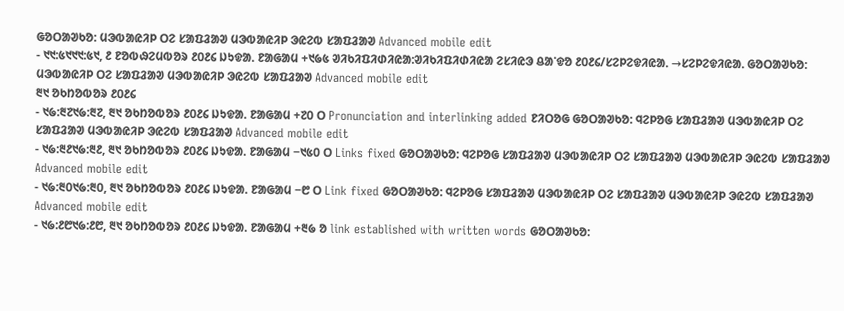ᱜᱚᱛᱟᱣᱠᱚ: ᱢᱳᱵᱟᱭᱤᱞ ᱛᱮ ᱥᱟᱯᱲᱟᱣ ᱢᱳᱵᱟᱭᱤᱞ ᱳᱭᱮᱵ ᱥᱟᱯᱲᱟᱣ Advanced mobile edit
- ᱑᱑:᱕᱑᱑᱑:᱕᱑, ᱒ ᱱᱚᱵᱷᱮᱢᱵᱚᱨ ᱒᱐᱒᱔ ᱡᱩᱫᱟᱹ ᱱᱟᱜᱟᱢ +᱑᱙᱕ ᱣᱤᱠᱤᱯᱤᱰᱤᱭᱟ:ᱣᱤᱠᱤᱯᱤᱰᱤᱭᱟ ᱮᱥᱤᱭᱳ ᱪᱟᱸᱫᱚ ᱒᱐᱒᱔/ᱥᱮᱞᱮᱫᱤᱭᱟᱹ →ᱥᱮᱞᱮᱫᱤᱭᱟᱹ ᱜᱚᱛᱟᱣᱠᱚ: ᱢᱳᱵᱟᱭᱤᱞ ᱛᱮ ᱥᱟᱯᱲᱟᱣ ᱢᱳᱵᱟᱭᱤᱞ ᱳᱭᱮᱵ ᱥᱟᱯᱲᱟᱣ Advanced mobile edit
᱓᱑ ᱚᱠᱴᱚᱵᱚᱨ ᱒᱐᱒᱔
- ᱑᱙:᱓᱗᱑᱙:᱓᱗, ᱓᱑ ᱚᱠᱴᱚᱵᱚᱨ ᱒᱐᱒᱔ ᱡᱩᱫᱟᱹ ᱱᱟᱜᱟᱢ +᱗᱐ ᱛ Pronunciation and interlinking added ᱱᱤᱛᱚᱜ ᱜᱚᱛᱟᱣᱠᱚ: ᱧᱮᱞᱚᱜ ᱥᱟᱯᱲᱟᱣ ᱢᱳᱵᱟᱭᱤᱞ ᱛᱮ ᱥᱟᱯᱲᱟᱣ ᱢᱳᱵᱟᱭᱤᱞ ᱳᱭᱮᱵ ᱥᱟᱯᱲᱟᱣ Advanced mobile edit
- ᱑᱙:᱓᱒᱑᱙:᱓᱒, ᱓᱑ ᱚᱠᱴᱚᱵᱚᱨ ᱒᱐᱒᱔ ᱡᱩᱫᱟᱹ ᱱᱟᱜᱟᱢ −᱑᱕᱐ ᱛ Links fixed ᱜᱚᱛᱟᱣᱠᱚ: ᱧᱮᱞᱚᱜ ᱥᱟᱯᱲᱟᱣ ᱢᱳᱵᱟᱭᱤᱞ ᱛᱮ ᱥᱟᱯᱲᱟᱣ ᱢᱳᱵᱟᱭᱤᱞ ᱳᱭᱮᱵ ᱥᱟᱯᱲᱟᱣ Advanced mobile edit
- ᱑᱙:᱓᱐᱑᱙:᱓᱐, ᱓᱑ ᱚᱠᱴᱚᱵᱚᱨ ᱒᱐᱒᱔ ᱡᱩᱫᱟᱹ ᱱᱟᱜᱟᱢ −᱘ ᱛ Link fixed ᱜᱚᱛᱟᱣᱠᱚ: ᱧᱮᱞᱚᱜ ᱥᱟᱯᱲᱟᱣ ᱢᱳᱵᱟᱭᱤᱞ ᱛᱮ ᱥᱟᱯᱲᱟᱣ ᱢᱳᱵᱟᱭᱤᱞ ᱳᱭᱮᱵ ᱥᱟᱯᱲᱟᱣ Advanced mobile edit
- ᱑᱙:᱒᱘᱑᱙:᱒᱘, ᱓᱑ ᱚᱠᱴᱚᱵᱚᱨ ᱒᱐᱒᱔ ᱡᱩᱫᱟᱹ ᱱᱟᱜᱟᱢ +᱓᱙ ᱚ link established with written words ᱜᱚᱛᱟᱣᱠᱚ: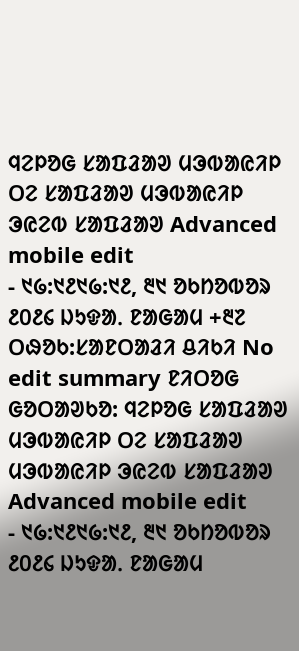ᱧᱮᱞᱚᱜ ᱥᱟᱯᱲᱟᱣ ᱢᱳᱵᱟᱭᱤᱞ ᱛᱮ ᱥᱟᱯᱲᱟᱣ ᱢᱳᱵᱟᱭᱤᱞ ᱳᱭᱮᱵ ᱥᱟᱯᱲᱟᱣ Advanced mobile edit
- ᱑᱙:᱑᱒᱑᱙:᱑᱒, ᱓᱑ ᱚᱠᱴᱚᱵᱚᱨ ᱒᱐᱒᱔ ᱡᱩᱫᱟᱹ ᱱᱟᱜᱟᱢ +᱓᱗ ᱛᱷᱚᱠ:ᱥᱟᱱᱛᱟᱲᱤ ᱪᱤᱠᱤ No edit summary ᱱᱤᱛᱚᱜ ᱜᱚᱛᱟᱣᱠᱚ: ᱧᱮᱞᱚᱜ ᱥᱟᱯᱲᱟᱣ ᱢᱳᱵᱟᱭᱤᱞ ᱛᱮ ᱥᱟᱯᱲᱟᱣ ᱢᱳᱵᱟᱭᱤᱞ ᱳᱭᱮᱵ ᱥᱟᱯᱲᱟᱣ Advanced mobile edit
- ᱑᱙:᱑᱒᱑᱙:᱑᱒, ᱓᱑ ᱚᱠᱴᱚᱵᱚᱨ ᱒᱐᱒᱔ ᱡᱩᱫᱟᱹ ᱱᱟᱜᱟᱢ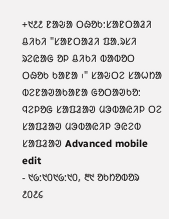+᱑᱒᱒ ᱱᱟᱶᱟ ᱛᱷᱚᱠ:ᱥᱟᱱᱛᱟᱲᱤ ᱪᱤᱠᱤ "ᱥᱟᱱᱛᱟᱲᱤ ᱯᱟᱹᱨᱥᱤ ᱨᱮᱭᱟᱜ ᱚᱞ ᱪᱤᱠᱤ ᱵᱟᱵᱚᱛ ᱛᱷᱚᱠ ᱠᱟᱱᱟ ᱾" ᱥᱟᱶᱛᱮ ᱥᱟᱦᱴᱟ ᱵᱮᱱᱟᱣᱟᱠᱟᱱᱟ ᱜᱚᱛᱟᱣᱠᱚ: ᱧᱮᱞᱚᱜ ᱥᱟᱯᱲᱟᱣ ᱢᱳᱵᱟᱭᱤᱞ ᱛᱮ ᱥᱟᱯᱲᱟᱣ ᱢᱳᱵᱟᱭᱤᱞ ᱳᱭᱮᱵ ᱥᱟᱯᱲᱟᱣ Advanced mobile edit
- ᱑᱙:᱑᱐᱑᱙:᱑᱐, ᱓᱑ ᱚᱠᱴᱚᱵᱚᱨ ᱒᱐᱒᱔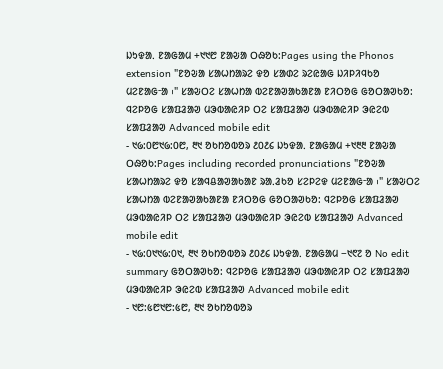ᱡᱩᱫᱟᱹ ᱱᱟᱜᱟᱢ +᱑᱑᱘ ᱱᱟᱶᱟ ᱛᱷᱚᱠ:Pages using the Phonos extension "ᱱᱚᱶᱟ ᱥᱟᱦᱴᱟᱨᱮ ᱫᱚ ᱥᱟᱰᱮ ᱨᱮᱭᱟᱜ ᱡᱤᱞᱤᱧᱠᱚ ᱢᱮᱱᱟᱜᱼᱟ ᱾" ᱥᱟᱶᱛᱮ ᱥᱟᱦᱴᱟ ᱵᱮᱱᱟᱣᱟᱠᱟᱱᱟ ᱱᱤᱛᱚᱜ ᱜᱚᱛᱟᱣᱠᱚ: ᱧᱮᱞᱚᱜ ᱥᱟᱯᱲᱟᱣ ᱢᱳᱵᱟᱭᱤᱞ ᱛᱮ ᱥᱟᱯᱲᱟᱣ ᱢᱳᱵᱟᱭᱤᱞ ᱳᱭᱮᱵ ᱥᱟᱯᱲᱟᱣ Advanced mobile edit
- ᱑᱙:᱐᱘᱑᱙:᱐᱘, ᱓᱑ ᱚᱠᱴᱚᱵᱚᱨ ᱒᱐᱒᱔ ᱡᱩᱫᱟᱹ ᱱᱟᱜᱟᱢ +᱑᱓᱓ ᱱᱟᱶᱟ ᱛᱷᱚᱠ:Pages including recorded pronunciations "ᱱᱚᱶᱟ ᱥᱟᱦᱴᱟᱨᱮ ᱫᱚ ᱥᱟᱧᱪᱟᱣᱟᱠᱟᱱ ᱨᱟᱹᱲᱠᱚ ᱥᱮᱞᱮᱫ ᱢᱮᱱᱟᱜᱼᱟ ᱾" ᱥᱟᱶᱛᱮ ᱥᱟᱦᱴᱟ ᱵᱮᱱᱟᱣᱟᱠᱟᱱᱟ ᱱᱤᱛᱚᱜ ᱜᱚᱛᱟᱣᱠᱚ: ᱧᱮᱞᱚᱜ ᱥᱟᱯᱲᱟᱣ ᱢᱳᱵᱟᱭᱤᱞ ᱛᱮ ᱥᱟᱯᱲᱟᱣ ᱢᱳᱵᱟᱭᱤᱞ ᱳᱭᱮᱵ ᱥᱟᱯᱲᱟᱣ Advanced mobile edit
- ᱑᱙:᱐᱑᱑᱙:᱐᱑, ᱓᱑ ᱚᱠᱴᱚᱵᱚᱨ ᱒᱐᱒᱔ ᱡᱩᱫᱟᱹ ᱱᱟᱜᱟᱢ −᱑᱖᱗ ᱚ No edit summary ᱜᱚᱛᱟᱣᱠᱚ: ᱧᱮᱞᱚᱜ ᱥᱟᱯᱲᱟᱣ ᱢᱳᱵᱟᱭᱤᱞ ᱛᱮ ᱥᱟᱯᱲᱟᱣ ᱢᱳᱵᱟᱭᱤᱞ ᱳᱭᱮᱵ ᱥᱟᱯᱲᱟᱣ Advanced mobile edit
- ᱑᱘:᱕᱘᱑᱘:᱕᱘, ᱓᱑ ᱚᱠᱴᱚᱵᱚᱨ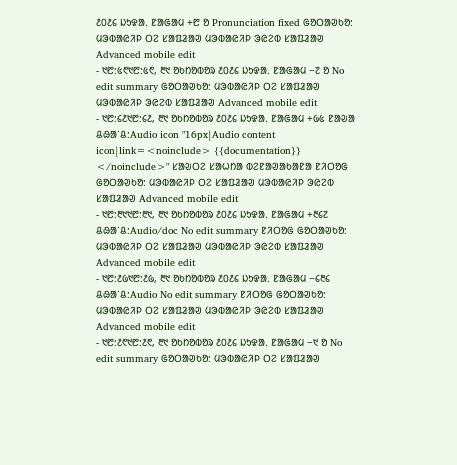᱒᱐᱒᱔ ᱡᱩᱫᱟᱹ ᱱᱟᱜᱟᱢ +᱘ ᱚ Pronunciation fixed ᱜᱚᱛᱟᱣᱠᱚ: ᱢᱳᱵᱟᱭᱤᱞ ᱛᱮ ᱥᱟᱯᱲᱟᱣ ᱢᱳᱵᱟᱭᱤᱞ ᱳᱭᱮᱵ ᱥᱟᱯᱲᱟᱣ Advanced mobile edit
- ᱑᱘:᱕᱖᱑᱘:᱕᱖, ᱓᱑ ᱚᱠᱴᱚᱵᱚᱨ ᱒᱐᱒᱔ ᱡᱩᱫᱟᱹ ᱱᱟᱜᱟᱢ −᱗ ᱚ No edit summary ᱜᱚᱛᱟᱣᱠᱚ: ᱢᱳᱵᱟᱭᱤᱞ ᱛᱮ ᱥᱟᱯᱲᱟᱣ ᱢᱳᱵᱟᱭᱤᱞ ᱳᱭᱮᱵ ᱥᱟᱯᱲᱟᱣ Advanced mobile edit
- ᱑᱘:᱔᱒᱑᱘:᱔᱒, ᱓᱑ ᱚᱠᱴᱚᱵᱚᱨ ᱒᱐᱒᱔ ᱡᱩᱫᱟᱹ ᱱᱟᱜᱟᱢ +᱙᱕ ᱱᱟᱶᱟ ᱪᱷᱟᱸᱪ:Audio icon "16px|Audio content icon|link=<noinclude> {{documentation}} </noinclude>" ᱥᱟᱶᱛᱮ ᱥᱟᱦᱴᱟ ᱵᱮᱱᱟᱣᱟᱠᱟᱱᱟ ᱱᱤᱛᱚᱜ ᱜᱚᱛᱟᱣᱠᱚ: ᱢᱳᱵᱟᱭᱤᱞ ᱛᱮ ᱥᱟᱯᱲᱟᱣ ᱢᱳᱵᱟᱭᱤᱞ ᱳᱭᱮᱵ ᱥᱟᱯᱲᱟᱣ Advanced mobile edit
- ᱑᱘:᱓᱑᱑᱘:᱓᱑, ᱓᱑ ᱚᱠᱴᱚᱵᱚᱨ ᱒᱐᱒᱔ ᱡᱩᱫᱟᱹ ᱱᱟᱜᱟᱢ +᱓᱔᱗ ᱪᱷᱟᱸᱪ:Audio/doc No edit summary ᱱᱤᱛᱚᱜ ᱜᱚᱛᱟᱣᱠᱚ: ᱢᱳᱵᱟᱭᱤᱞ ᱛᱮ ᱥᱟᱯᱲᱟᱣ ᱢᱳᱵᱟᱭᱤᱞ ᱳᱭᱮᱵ ᱥᱟᱯᱲᱟᱣ Advanced mobile edit
- ᱑᱘:᱒᱙᱑᱘:᱒᱙, ᱓᱑ ᱚᱠᱴᱚᱵᱚᱨ ᱒᱐᱒᱔ ᱡᱩᱫᱟᱹ ᱱᱟᱜᱟᱢ −᱔᱓᱔ ᱪᱷᱟᱸᱪ:Audio No edit summary ᱱᱤᱛᱚᱜ ᱜᱚᱛᱟᱣᱠᱚ: ᱢᱳᱵᱟᱭᱤᱞ ᱛᱮ ᱥᱟᱯᱲᱟᱣ ᱢᱳᱵᱟᱭᱤᱞ ᱳᱭᱮᱵ ᱥᱟᱯᱲᱟᱣ Advanced mobile edit
- ᱑᱘:᱒᱖᱑᱘:᱒᱖, ᱓᱑ ᱚᱠᱴᱚᱵᱚᱨ ᱒᱐᱒᱔ ᱡᱩᱫᱟᱹ ᱱᱟᱜᱟᱢ −᱑ ᱚ No edit summary ᱜᱚᱛᱟᱣᱠᱚ: ᱢᱳᱵᱟᱭᱤᱞ ᱛᱮ ᱥᱟᱯᱲᱟᱣ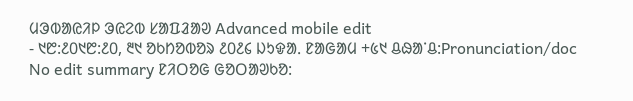ᱢᱳᱵᱟᱭᱤᱞ ᱳᱭᱮᱵ ᱥᱟᱯᱲᱟᱣ Advanced mobile edit
- ᱑᱘:᱒᱐᱑᱘:᱒᱐, ᱓᱑ ᱚᱠᱴᱚᱵᱚᱨ ᱒᱐᱒᱔ ᱡᱩᱫᱟᱹ ᱱᱟᱜᱟᱢ +᱕᱑ ᱪᱷᱟᱸᱪ:Pronunciation/doc No edit summary ᱱᱤᱛᱚᱜ ᱜᱚᱛᱟᱣᱠᱚ: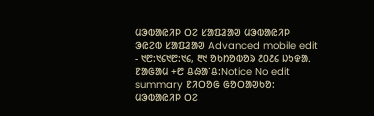ᱢᱳᱵᱟᱭᱤᱞ ᱛᱮ ᱥᱟᱯᱲᱟᱣ ᱢᱳᱵᱟᱭᱤᱞ ᱳᱭᱮᱵ ᱥᱟᱯᱲᱟᱣ Advanced mobile edit
- ᱑᱘:᱑᱔᱑᱘:᱑᱔, ᱓᱑ ᱚᱠᱴᱚᱵᱚᱨ ᱒᱐᱒᱔ ᱡᱩᱫᱟᱹ ᱱᱟᱜᱟᱢ +᱘ ᱪᱷᱟᱸᱪ:Notice No edit summary ᱱᱤᱛᱚᱜ ᱜᱚᱛᱟᱣᱠᱚ: ᱢᱳᱵᱟᱭᱤᱞ ᱛᱮ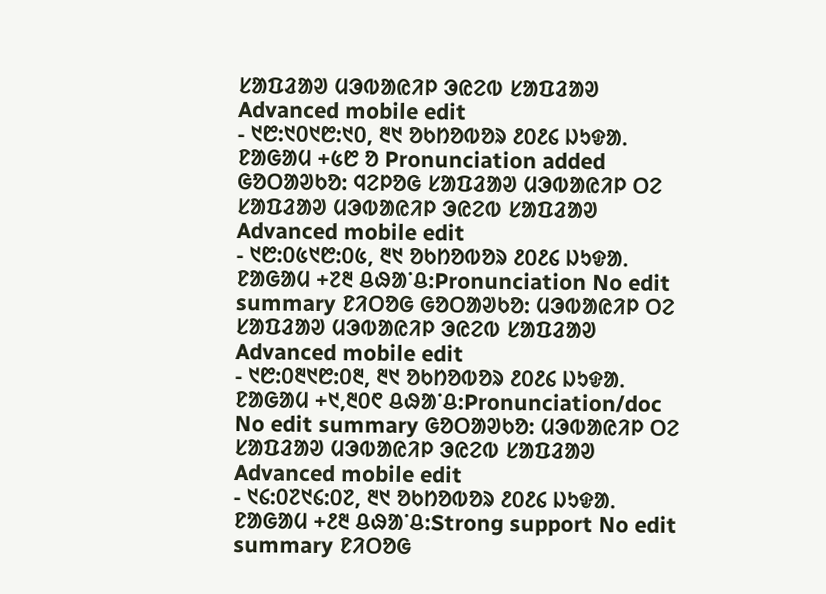ᱥᱟᱯᱲᱟᱣ ᱢᱳᱵᱟᱭᱤᱞ ᱳᱭᱮᱵ ᱥᱟᱯᱲᱟᱣ Advanced mobile edit
- ᱑᱘:᱑᱐᱑᱘:᱑᱐, ᱓᱑ ᱚᱠᱴᱚᱵᱚᱨ ᱒᱐᱒᱔ ᱡᱩᱫᱟᱹ ᱱᱟᱜᱟᱢ +᱕᱘ ᱚ Pronunciation added ᱜᱚᱛᱟᱣᱠᱚ: ᱧᱮᱞᱚᱜ ᱥᱟᱯᱲᱟᱣ ᱢᱳᱵᱟᱭᱤᱞ ᱛᱮ ᱥᱟᱯᱲᱟᱣ ᱢᱳᱵᱟᱭᱤᱞ ᱳᱭᱮᱵ ᱥᱟᱯᱲᱟᱣ Advanced mobile edit
- ᱑᱘:᱐᱕᱑᱘:᱐᱕, ᱓᱑ ᱚᱠᱴᱚᱵᱚᱨ ᱒᱐᱒᱔ ᱡᱩᱫᱟᱹ ᱱᱟᱜᱟᱢ +᱗᱓ ᱪᱷᱟᱸᱪ:Pronunciation No edit summary ᱱᱤᱛᱚᱜ ᱜᱚᱛᱟᱣᱠᱚ: ᱢᱳᱵᱟᱭᱤᱞ ᱛᱮ ᱥᱟᱯᱲᱟᱣ ᱢᱳᱵᱟᱭᱤᱞ ᱳᱭᱮᱵ ᱥᱟᱯᱲᱟᱣ Advanced mobile edit
- ᱑᱘:᱐᱓᱑᱘:᱐᱓, ᱓᱑ ᱚᱠᱴᱚᱵᱚᱨ ᱒᱐᱒᱔ ᱡᱩᱫᱟᱹ ᱱᱟᱜᱟᱢ +᱑,᱓᱐᱖ ᱪᱷᱟᱸᱪ:Pronunciation/doc No edit summary ᱜᱚᱛᱟᱣᱠᱚ: ᱢᱳᱵᱟᱭᱤᱞ ᱛᱮ ᱥᱟᱯᱲᱟᱣ ᱢᱳᱵᱟᱭᱤᱞ ᱳᱭᱮᱵ ᱥᱟᱯᱲᱟᱣ Advanced mobile edit
- ᱑᱔:᱐᱗᱑᱔:᱐᱗, ᱓᱑ ᱚᱠᱴᱚᱵᱚᱨ ᱒᱐᱒᱔ ᱡᱩᱫᱟᱹ ᱱᱟᱜᱟᱢ +᱒᱓ ᱪᱷᱟᱸᱪ:Strong support No edit summary ᱱᱤᱛᱚᱜ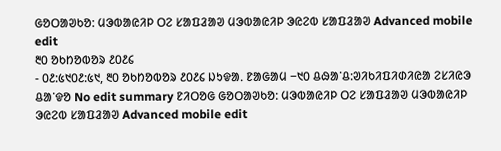ᱜᱚᱛᱟᱣᱠᱚ: ᱢᱳᱵᱟᱭᱤᱞ ᱛᱮ ᱥᱟᱯᱲᱟᱣ ᱢᱳᱵᱟᱭᱤᱞ ᱳᱭᱮᱵ ᱥᱟᱯᱲᱟᱣ Advanced mobile edit
᱓᱐ ᱚᱠᱴᱚᱵᱚᱨ ᱒᱐᱒᱔
- ᱐᱒:᱕᱑᱐᱒:᱕᱑, ᱓᱐ ᱚᱠᱴᱚᱵᱚᱨ ᱒᱐᱒᱔ ᱡᱩᱫᱟᱹ ᱱᱟᱜᱟᱢ −᱑᱐ ᱪᱷᱟᱸᱪ:ᱣᱤᱠᱤᱯᱤᱰᱤᱭᱟ ᱮᱥᱤᱭᱳ ᱪᱟᱸᱫᱚ No edit summary ᱱᱤᱛᱚᱜ ᱜᱚᱛᱟᱣᱠᱚ: ᱢᱳᱵᱟᱭᱤᱞ ᱛᱮ ᱥᱟᱯᱲᱟᱣ ᱢᱳᱵᱟᱭᱤᱞ ᱳᱭᱮᱵ ᱥᱟᱯᱲᱟᱣ Advanced mobile edit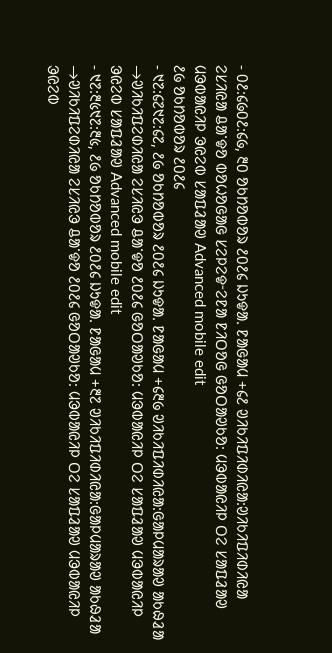- ᱐᱒:᱔᱙᱐᱒:᱔᱙, ᱓᱐ ᱚᱠᱴᱚᱵᱚᱨ ᱒᱐᱒᱔ ᱡᱩᱫᱟᱹ ᱱᱟᱜᱟᱢ +᱔᱒ ᱣᱤᱠᱤᱯᱤᱰᱤᱭᱟ:ᱣᱤᱠᱤᱯᱤᱰᱤᱭᱟ ᱮᱥᱤᱭᱟ ᱪᱟᱸᱫᱚ ᱵᱚᱦᱚᱜᱟᱜ ᱥᱮᱞᱮᱫᱼᱮᱱᱟ ᱱᱤᱛᱚᱜ ᱜᱚᱛᱟᱣᱠᱚ: ᱢᱳᱵᱟᱭᱤᱞ ᱛᱮ ᱥᱟᱯᱲᱟᱣ ᱢᱳᱵᱟᱭᱤᱞ ᱳᱭᱮᱵ ᱥᱟᱯᱲᱟᱣ Advanced mobile edit
᱒᱙ ᱚᱠᱴᱚᱵᱚᱨ ᱒᱐᱒᱔
- ᱑᱗:᱔᱗᱑᱗:᱔᱗, ᱒᱙ ᱚᱠᱴᱚᱵᱚᱨ ᱒᱐᱒᱔ ᱡᱩᱫᱟᱹ ᱱᱟᱜᱟᱢ +᱔᱓᱙ ᱣᱤᱠᱤᱯᱤᱰᱤᱭᱟ:ᱜᱟᱞᱢᱟᱨᱟᱣ ᱟᱠᱷᱲᱟ →ᱣᱤᱠᱤᱯᱮᱰᱤᱭᱟ ᱮᱥᱤᱭᱳ ᱪᱟᱸᱫᱚ ᱒᱐᱒᱔ ᱜᱚᱛᱟᱣᱠᱚ: ᱢᱳᱵᱟᱭᱤᱞ ᱛᱮ ᱥᱟᱯᱲᱟᱣ ᱢᱳᱵᱟᱭᱤᱞ ᱳᱭᱮᱵ ᱥᱟᱯᱲᱟᱣ Advanced mobile edit
- ᱑᱗:᱓᱕᱑᱗:᱓᱕, ᱒᱙ ᱚᱠᱴᱚᱵᱚᱨ ᱒᱐᱒᱔ ᱡᱩᱫᱟᱹ ᱱᱟᱜᱟᱢ +᱓᱗ ᱣᱤᱠᱤᱯᱤᱰᱤᱭᱟ:ᱜᱟᱞᱢᱟᱨᱟᱣ ᱟᱠᱷᱲᱟ →ᱣᱤᱠᱤᱯᱮᱰᱤᱭᱟ ᱮᱥᱤᱭᱳ ᱪᱟᱸᱫᱚ ᱒᱐᱒᱔ ᱜᱚᱛᱟᱣᱠᱚ: ᱢᱳᱵᱟᱭᱤᱞ ᱛᱮ ᱥᱟᱯᱲᱟᱣ ᱢᱳᱵᱟᱭᱤᱞ ᱳᱭᱮᱵ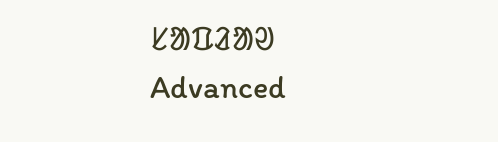ᱥᱟᱯᱲᱟᱣ Advanced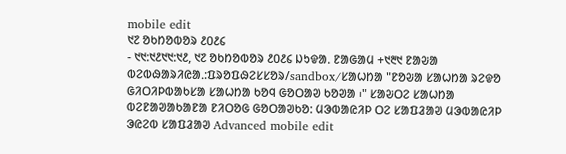mobile edit
᱑᱗ ᱚᱠᱴᱚᱵᱚᱨ ᱒᱐᱒᱔
- ᱑᱑:᱑᱒᱑᱑:᱑᱒, ᱑᱗ ᱚᱠᱴᱚᱵᱚᱨ ᱒᱐᱒᱔ ᱡᱩᱫᱟᱹ ᱱᱟᱜᱟᱢ +᱑᱓᱑ ᱱᱟᱶᱟ ᱵᱮᱵᱷᱟᱨᱤᱭᱟᱹ:ᱯᱨᱚᱯᱷᱮᱥᱥᱚᱨ/sandbox/ᱥᱟᱦᱴᱟ "ᱱᱚᱶᱟ ᱥᱟᱦᱴᱟ ᱨᱮᱫᱚ ᱜᱤᱛᱤᱞᱵᱟᱠᱥᱟ ᱥᱟᱦᱴᱟ ᱠᱚᱧ ᱜᱚᱛᱟᱣ ᱠᱚᱣᱟ ᱾" ᱥᱟᱶᱛᱮ ᱥᱟᱦᱴᱟ ᱵᱮᱱᱟᱣᱟᱠᱟᱱᱟ ᱱᱤᱛᱚᱜ ᱜᱚᱛᱟᱣᱠᱚ: ᱢᱳᱵᱟᱭᱤᱞ ᱛᱮ ᱥᱟᱯᱲᱟᱣ ᱢᱳᱵᱟᱭᱤᱞ ᱳᱭᱮᱵ ᱥᱟᱯᱲᱟᱣ Advanced mobile edit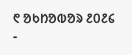᱖ ᱚᱠᱴᱚᱵᱚᱨ ᱒᱐᱒᱔
-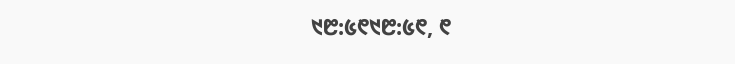᱑᱘:᱕᱖᱑᱘:᱕᱖, ᱖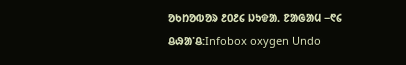ᱚᱠᱴᱚᱵᱚᱨ ᱒᱐᱒᱔ ᱡᱩᱫᱟᱹ ᱱᱟᱜᱟᱢ −᱖᱔ ᱪᱷᱟᱸᱪ:Infobox oxygen Undo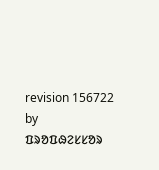revision 156722 by ᱯᱨᱚᱯᱷᱮᱥᱥᱚᱨ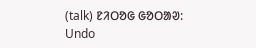(talk) ᱱᱤᱛᱚᱜ ᱜᱚᱛᱟᱣ: Undo